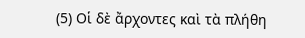(5) Οἱ δὲ ἄρχοντες καὶ τὰ πλήθη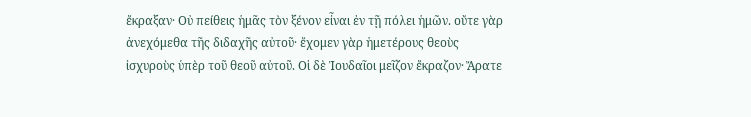ἔκραξαν· Οὐ πείθεις ἡμᾶς τὸν ξένον εἶναι ἐν τῇ πόλει ἡμῶν. οὔτε γὰρ ἀνεχόμεθα τῆς διδαχῆς αὐτοῦ· ἔχομεν γὰρ ἡμετέρους θεοὺς ἰσχυροὺς ὑπὲρ τοῦ θεοῦ αὐτοῦ. Οἱ δὲ Ἰουδαῖοι μεῖζον ἔκραζον· Ἄρατε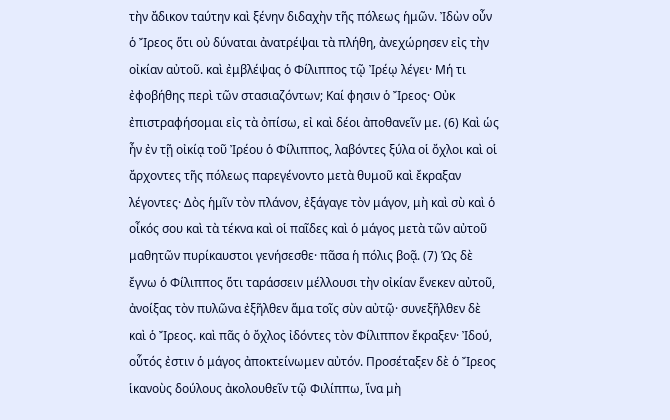τὴν ἄδικον ταύτην καὶ ξένην διδαχὴν τῆς πόλεως ἡμῶν. Ἰδὼν οὖν ὁ Ἴρεος ὅτι οὐ δύναται ἀνατρέψαι τὰ πλήθη, ἀνεχώρησεν εἰς τὴν οἰκίαν αὐτοῦ. καὶ ἐμβλέψας ὁ Φίλιππος τῷ Ἰρέῳ λέγει· Μή τι ἐφοβήθης περὶ τῶν στασιαζόντων; Καί φησιν ὁ Ἴρεος· Οὐκ ἐπιστραφήσομαι εἰς τὰ ὀπίσω, εἰ καὶ δέοι ἀποθανεῖν με. (6) Καὶ ὡς ἦν ἐν τῇ οἰκίᾳ τοῦ Ἰρέου ὁ Φίλιππος, λαβόντες ξύλα οἱ ὄχλοι καὶ οἱ ἄρχοντες τῆς πόλεως παρεγένοντο μετὰ θυμοῦ καὶ ἔκραξαν λέγοντες· Δὸς ἡμῖν τὸν πλάνον, ἐξάγαγε τὸν μάγον, μὴ καὶ σὺ καὶ ὁ οἶκός σου καὶ τὰ τέκνα καὶ οἱ παῖδες καὶ ὁ μάγος μετὰ τῶν αὐτοῦ μαθητῶν πυρίκαυστοι γενήσεσθε· πᾶσα ἡ πόλις βοᾷ. (7) Ὡς δὲ ἔγνω ὁ Φίλιππος ὅτι ταράσσειν μέλλουσι τὴν οἰκίαν ἕνεκεν αὐτοῦ, ἀνοίξας τὸν πυλῶνα ἐξῆλθεν ἅμα τοῖς σὺν αὐτῷ· συνεξῆλθεν δὲ καὶ ὁ Ἴρεος. καὶ πᾶς ὁ ὄχλος ἰδόντες τὸν Φίλιππον ἔκραξεν· Ἰδού, οὗτός ἐστιν ὁ μάγος ἀποκτείνωμεν αὐτόν. Προσέταξεν δὲ ὁ Ἴρεος ἱκανοὺς δούλους ἀκολουθεῖν τῷ Φιλίππω, ἵνα μὴ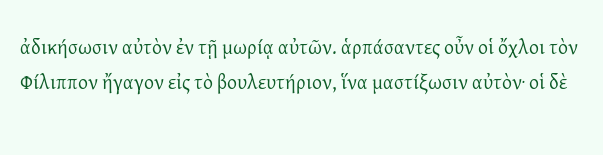ἀδικήσωσιν αὐτὸν ἐν τῇ μωρίᾳ αὐτῶν. ἁρπάσαντες οὖν οἱ ὄχλοι τὸν Φίλιππον ἤγαγον εἰς τὸ βουλευτήριον, ἵνα μαστίξωσιν αὐτὸν· οἱ δὲ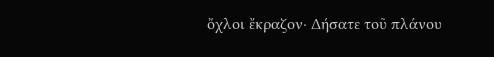ὄχλοι ἔκραζον· Δήσατε τοῦ πλάνου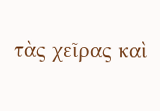τὰς χεῖρας καὶ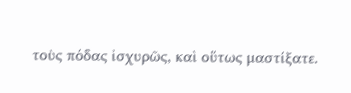τοὺς πόδας ἰσχυρῶς, καὶ οὕτως μαστίξατε.